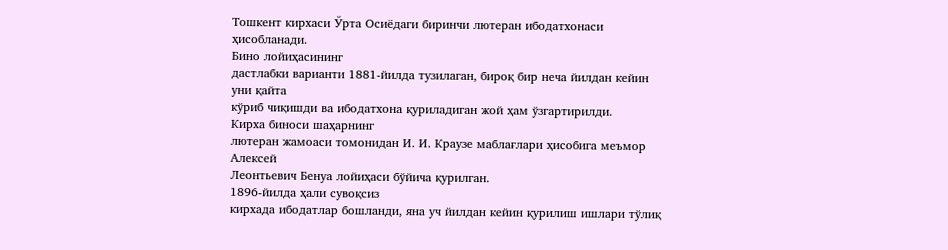Тошкент кирхаси Ўрта Осиёдаги биринчи лютеран ибодатхонаси ҳисобланади.
Бино лойиҳасининг
дастлабки варианти 1881-йилда тузилаган, бироқ бир неча йилдан кейин уни қайта
кўриб чиқишди ва ибодатхона қуриладиган жой ҳам ўзгартирилди.
Кирха биноси шаҳарнинг
лютеран жамоаси томонидан И. И. Краузе маблағлари ҳисобига меъмор Алексей
Леонтьевич Бенуа лойиҳаси бўйича қурилган.
1896-йилда ҳали сувоқсиз
кирхада ибодатлар бошланди, яна уч йилдан кейин қурилиш ишлари тўлиқ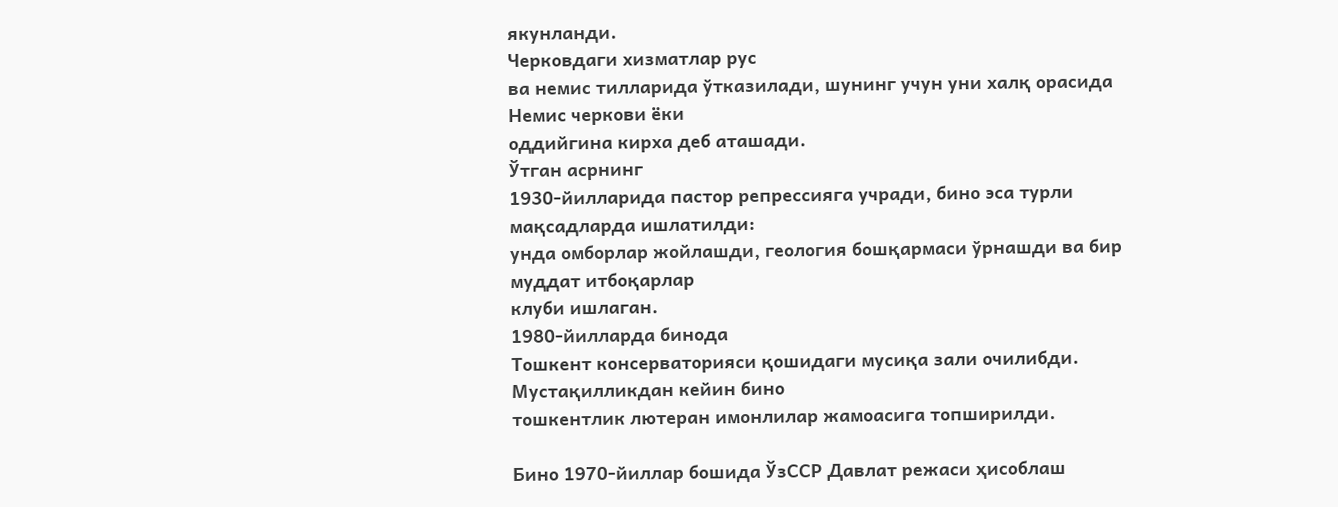якунланди.
Черковдаги хизматлар рус
ва немис тилларида ўтказилади, шунинг учун уни халқ орасида Немис черкови ёки
оддийгина кирха деб аташади.
Ўтган асрнинг
1930-йилларида пастор репрессияга учради, бино эса турли мақсадларда ишлатилди:
унда омборлар жойлашди, геология бошқармаси ўрнашди ва бир муддат итбоқарлар
клуби ишлаган.
1980-йилларда бинода
Тошкент консерваторияси қошидаги мусиқа зали очилибди.
Мустақилликдан кейин бино
тошкентлик лютеран имонлилар жамоасига топширилди.

Бино 1970-йиллар бошида ЎзССР Давлат режаси ҳисоблаш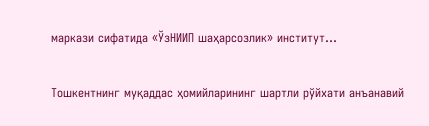маркази сифатида «ЎзНИИП шаҳарсозлик» институт...

Тошкентнинг муқаддас ҳомийларининг шартли рўйхати анъанавий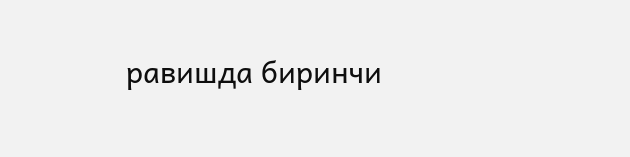равишда биринчи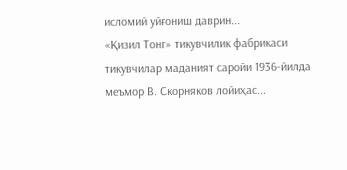исломий уйғониш даврин...
«Қизил Тонг» тикувчилик фабрикаси тикувчилар маданият саройи 1936-йилда меъмор В. Скорняков лойиҳас...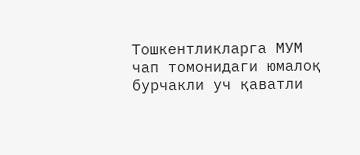Тошкентликларга МУМ чап томонидаги юмалоқ бурчакли уч қаватли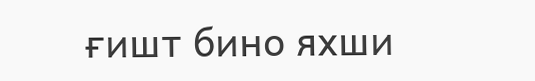ғишт бино яхши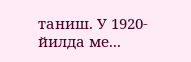таниш. У 1920-йилда ме...